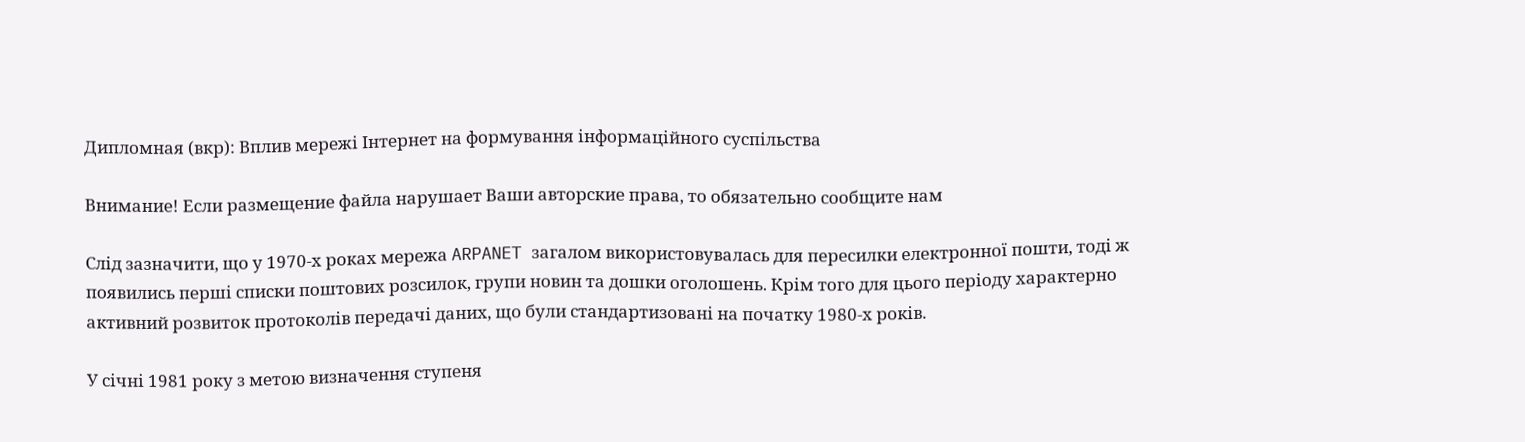Дипломная (вкр): Вплив мережі Інтернет на формування інформаційного суспільства

Внимание! Если размещение файла нарушает Ваши авторские права, то обязательно сообщите нам

Слід зазначити, що у 1970-х роках мережа ARPANET загалом використовувалась для пересилки електронної пошти, тоді ж появились перші списки поштових розсилок, групи новин та дошки оголошень. Крім того для цього періоду характерно активний розвиток протоколів передачі даних, що були стандартизовані на початку 1980-х років.

У січні 1981 року з метою визначення ступеня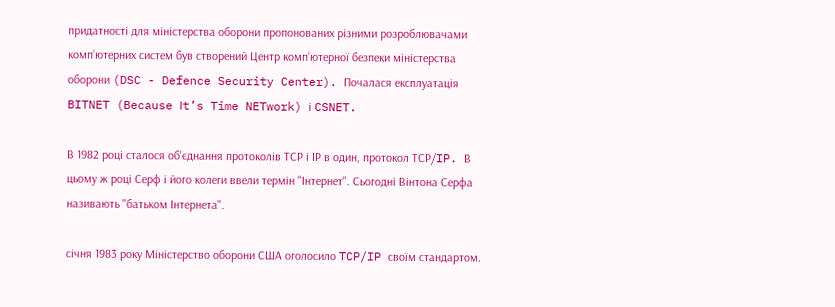придатності для міністерства оборони пропонованих різними розроблювачами комп’ютерних систем був створений Центр комп’ютерної безпеки міністерства оборони (DSC - Defence Security Center). Почалася експлуатація BITNET (Because Іt’s Time NETwork) і CSNET.

В 1982 році сталося об'єднання протоколів ТСР і ІР в один, протокол ТСР/IP. В цьому ж році Серф і його колеги ввели термін "Інтернет". Сьогодні Вінтона Серфа називають "батьком Інтернета".

січня 1983 року Міністерство оборони США оголосило TCP/IP своїм стандартом.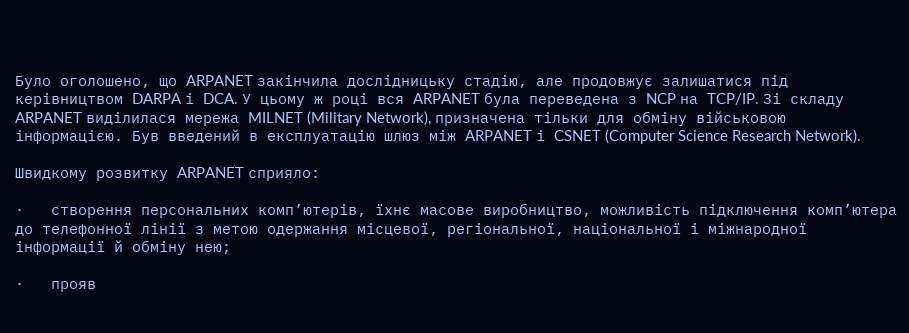Було оголошено, що ARPANET закінчила дослідницьку стадію, але продовжує залишатися під керівництвом DARPA і DCA. У цьому ж році вся ARPANET була переведена з NCP на TCP/IP. Зі складу ARPANET виділилася мережа MILNET (Military Network), призначена тільки для обміну військовою інформацією. Був введений в експлуатацію шлюз між ARPANET і CSNET (Computer Science Research Network).

Швидкому розвитку ARPANET сприяло:

·   створення персональних комп’ютерів, їхнє масове виробництво, можливість підключення комп’ютера до телефонної лінії з метою одержання місцевої, регіональної, національної і міжнародної інформації й обміну нею;

·   прояв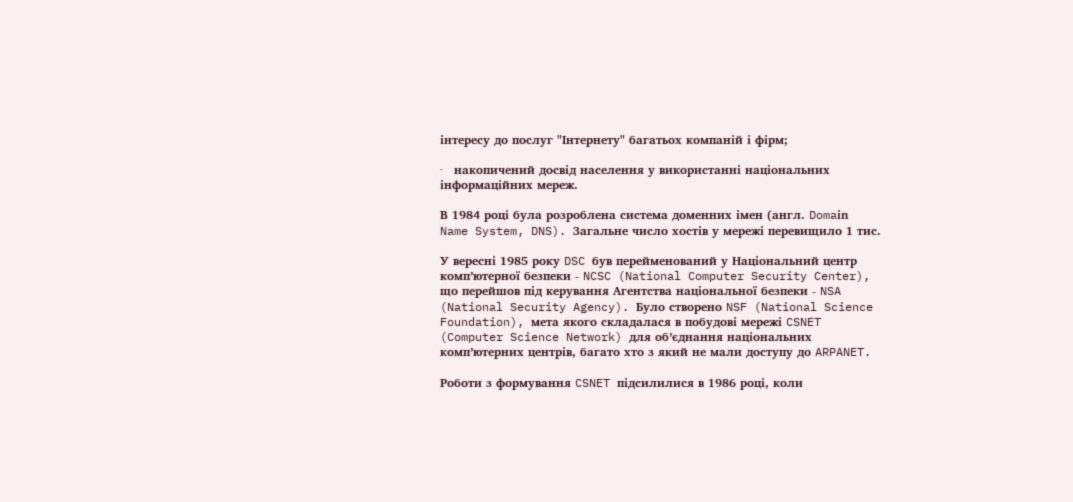інтересу до послуг "Інтернету" багатьох компаній і фірм;

·   накопичений досвід населення у використанні національних інформаційних мереж.

В 1984 році була розроблена система доменних імен (англ. Domaіn Name System, DNS). Загальне число хостів у мережі перевищило 1 тис.

У вересні 1985 року DSC був перейменований у Національний центр комп’ютерної безпеки - NCSC (National Computer Security Center), що перейшов під керування Агентства національної безпеки - NSA (National Security Agency). Було створено NSF (National Science Foundation), мета якого складалася в побудові мережі CSNET (Computer Science Network) для об’єднання національних комп’ютерних центрів, багато хто з який не мали доступу до ARPANET.

Роботи з формування CSNET підсилилися в 1986 році, коли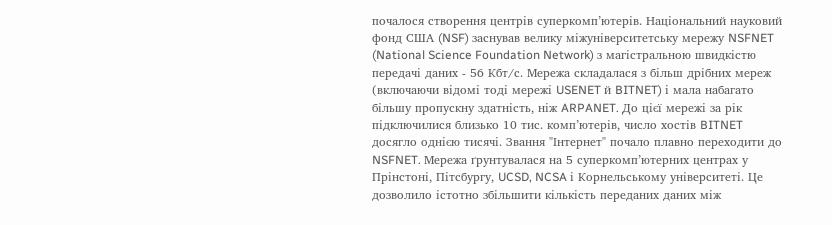почалося створення центрів суперкомп’ютерів. Національний науковий фонд США (NSF) заснував велику міжуніверситетську мережу NSFNET (Natіonal Scіence Foundatіon Network) з магістральною швидкістю передачі даних - 56 Кбт/с. Мережа складалася з більш дрібних мереж (включаючи відомі тоді мережі USENET й BITNET) і мала набагато більшу пропускну здатність, ніж ARPANET. До цієї мережі за рік підключилися близько 10 тис. комп’ютерів, число хостів BITNET досягло однією тисячі. Звання "Інтернет" почало плавно переходити до NSFNET. Мережа ґрунтувалася на 5 суперкомп’ютерних центрах у Прінстоні, Пітсбургу, UCSD, NCSA і Корнельському університеті. Це дозволило істотно збільшити кількість переданих даних між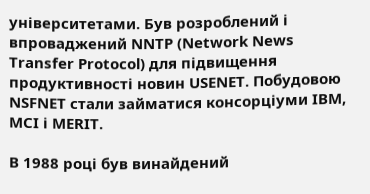університетами. Був розроблений і впроваджений NNTP (Network News Transfer Protocol) для підвищення продуктивності новин USENET. Побудовою NSFNET стали займатися консорціуми IBM, MCI і MERIT.

В 1988 році був винайдений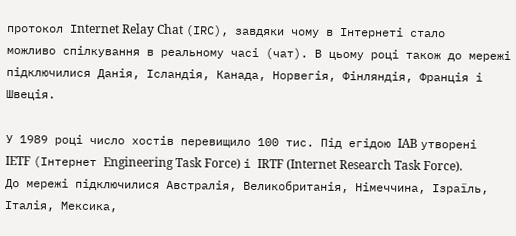протокол Іnternet Relay Chat (ІRC), завдяки чому в Інтернеті стало можливо спілкування в реальному часі (чат). В цьому році також до мережі підключилися Данія, Ісландія, Канада, Норвегія, Фінляндія, Франція і Швеція.

У 1989 році число хостів перевищило 100 тис. Під егідою IAB утворені IETF (Інтернет Engineering Task Force) і IRTF (Internet Research Task Force). До мережі підключилися Австралія, Великобританія, Німеччина, Ізраїль, Італія, Мексика,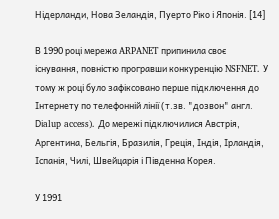Нідерланди, Нова Зеландія, Пуерто Ріко і Японія. [14]

В 1990 році мережа ARPANET припинила своє існування, повністю програвши конкуренцію NSFNET. У тому ж році було зафіксовано перше підключення до Інтернету по телефонній лінії (т.зв. "дозвон" англ. Dіalup access). До мережі підключилися Австрія, Аргентина, Бельгія, Бразилія, Греція, Індія, Ірландія, Іспанія, Чилі, Швейцарія і Південна Корея.

У 1991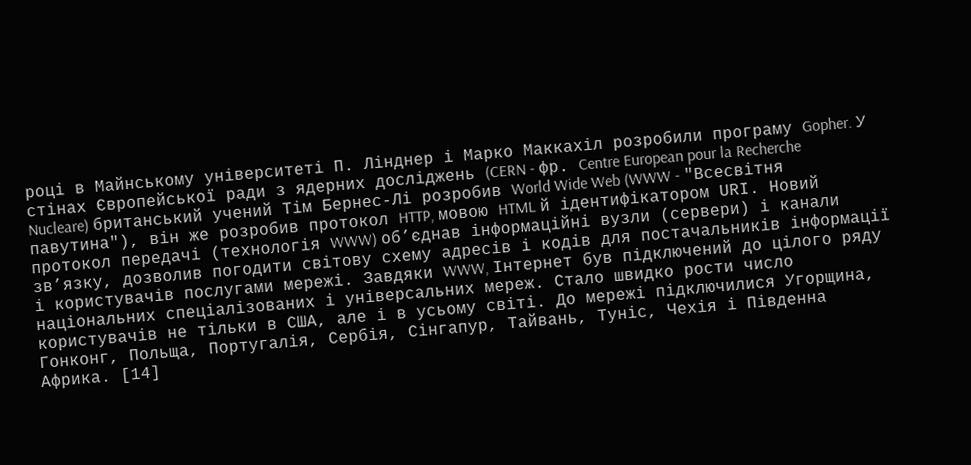році в Майнському університеті П. Лінднер і Марко Маккахіл розробили програму Gopher. У стінах Європейської ради з ядерних досліджень (CERN - фр. Centre European pour la Recherche Nucleare) британський учений Тім Бернес-Лі розробив World Wide Web (WWW - "Всесвітня павутина"), він же розробив протокол HTTP, мовою HTML й ідентифікатором URІ. Новий протокол передачі (технологія WWW) об’єднав інформаційні вузли (сервери) і канали зв’язку, дозволив погодити світову схему адресів і кодів для постачальників інформації і користувачів послугами мережі. Завдяки WWW, Інтернет був підключений до цілого ряду національних спеціалізованих і універсальних мереж. Стало швидко рости число користувачів не тільки в США, але і в усьому світі. До мережі підключилися Угорщина, Гонконг, Польща, Португалія, Сербія, Сінгапур, Тайвань, Туніс, Чехія і Південна Африка. [14]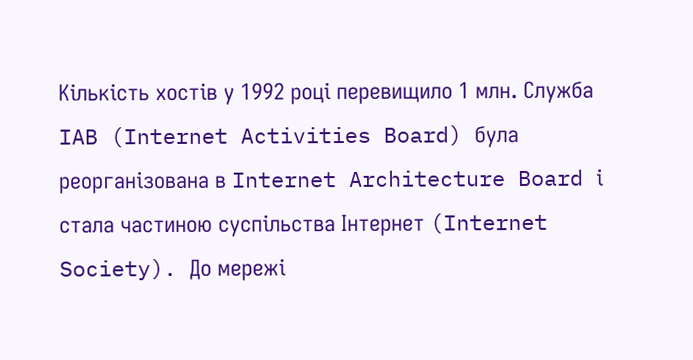Кількість хостів у 1992 році перевищило 1 млн. Служба IAB (Internet Activities Board) була реорганізована в Internet Architecture Board і стала частиною суспільства Інтернет (Internet Society). До мережі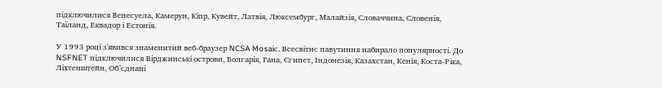підключилися Венесуела, Камерун, Кіпр, Кувейт, Латвія, Люксембург, Малайзія, Словаччина, Словенія, Таїланд, Еквадор і Естонія.

У 1993 році з'явився знаменитий веб-браузер NCSA Mosaіc. Всесвітнє павутиння набирало популярності. До NSFNET підключилися Вірджинські острови, Болгарія, Гана, Єгипет, Індонезія, Казахстан, Кенія, Коста-Ріка, Ліхтенштейн, Об’єднані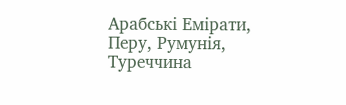Арабські Емірати, Перу, Румунія, Туреччина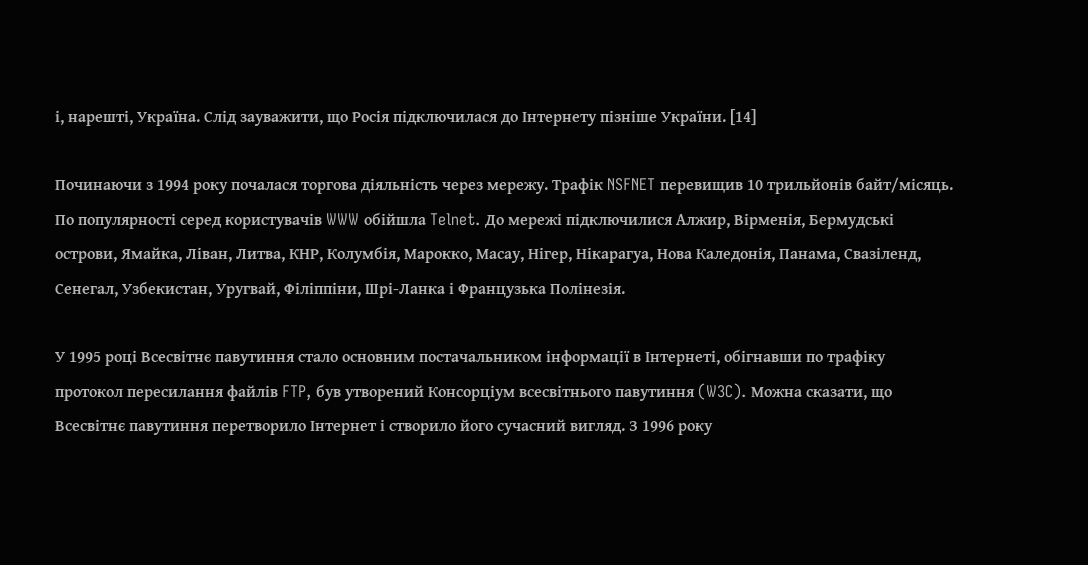і, нарешті, Україна. Слід зауважити, що Росія підключилася до Інтернету пізніше України. [14]

Починаючи з 1994 року почалася торгова діяльність через мережу. Трафік NSFNET перевищив 10 трильйонів байт/місяць. По популярності серед користувачів WWW обійшла Telnet. До мережі підключилися Алжир, Вірменія, Бермудські острови, Ямайка, Ліван, Литва, КНР, Колумбія, Марокко, Масау, Нігер, Нікарагуа, Нова Каледонія, Панама, Свазіленд, Сенегал, Узбекистан, Уругвай, Філіппіни, Шрі-Ланка і Французька Полінезія.

У 1995 році Всесвітнє павутиння стало основним постачальником інформації в Інтернеті, обігнавши по трафіку протокол пересилання файлів FTP, був утворений Консорціум всесвітнього павутиння (W3C). Можна сказати, що Всесвітнє павутиння перетворило Інтернет і створило його сучасний вигляд. З 1996 року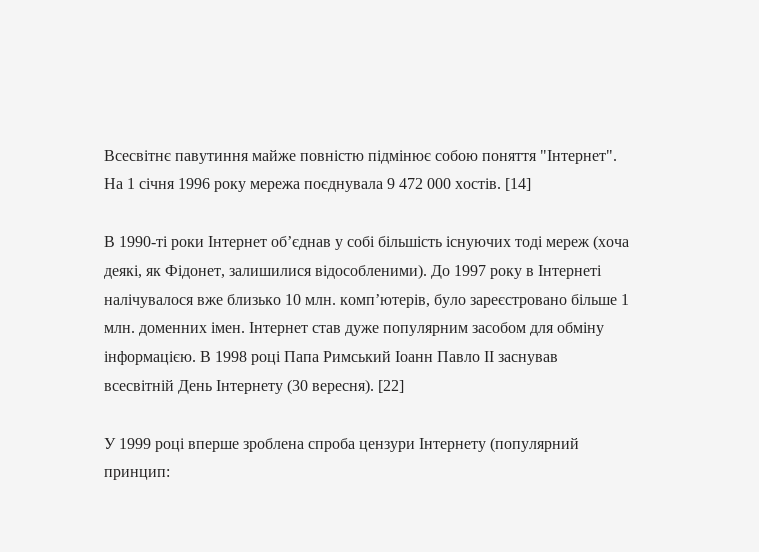Всесвітнє павутиння майже повністю підмінює собою поняття "Інтернет". На 1 січня 1996 року мережа поєднувала 9 472 000 хостів. [14]

В 1990-ті роки Інтернет об’єднав у собі більшість існуючих тоді мереж (хоча деякі, як Фідонет, залишилися відособленими). До 1997 року в Інтернеті налічувалося вже близько 10 млн. комп’ютерів, було зареєстровано більше 1 млн. доменних імен. Інтернет став дуже популярним засобом для обміну інформацією. В 1998 році Папа Римський Іоанн Павло ІІ заснував всесвітній День Інтернету (30 вересня). [22]

У 1999 році вперше зроблена спроба цензури Інтернету (популярний принцип: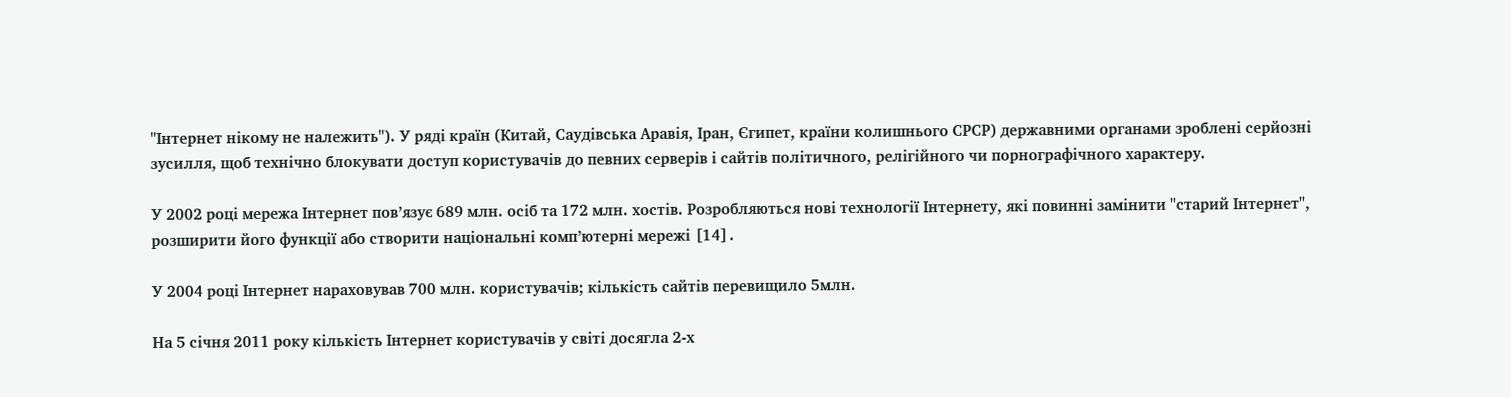"Інтернет нікому не належить"). У ряді країн (Китай, Саудівська Аравія, Іран, Єгипет, країни колишнього СРСР) державними органами зроблені серйозні зусилля, щоб технічно блокувати доступ користувачів до певних серверів і сайтів політичного, релігійного чи порнографічного характеру.

У 2002 році мережа Інтернет пов’язує 689 млн. осіб та 172 млн. хостів. Розробляються нові технології Інтернету, які повинні замінити "старий Інтернет", розширити його функції або створити національні комп’ютерні мережі [14].

У 2004 році Інтернет нараховував 700 млн. користувачів; кількість сайтів перевищило 5млн.

На 5 січня 2011 року кількість Інтернет користувачів у світі досягла 2-х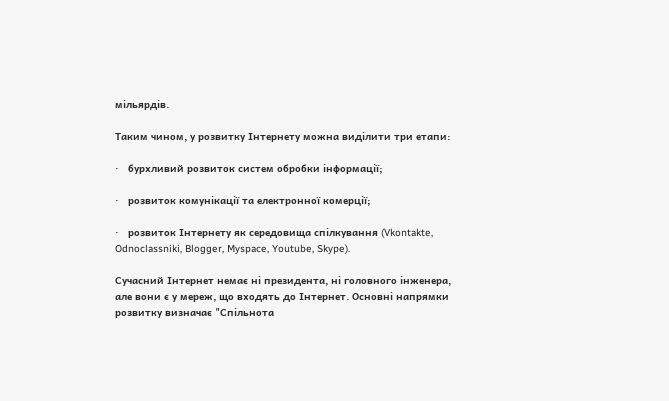мільярдів.

Таким чином, у розвитку Інтернету можна виділити три етапи:

·   бурхливий розвиток систем обробки інформації;

·   розвиток комунікації та електронної комерції;

·   розвиток Інтернету як середовища спілкування (Vkontakte, Odnoclassniki, Blogger, Myspace, Youtube, Skype).

Сучасний Інтернет немає ні президента, ні головного інженера, але вони є у мереж, що входять до Інтернет. Основні напрямки розвитку визначає "Спільнота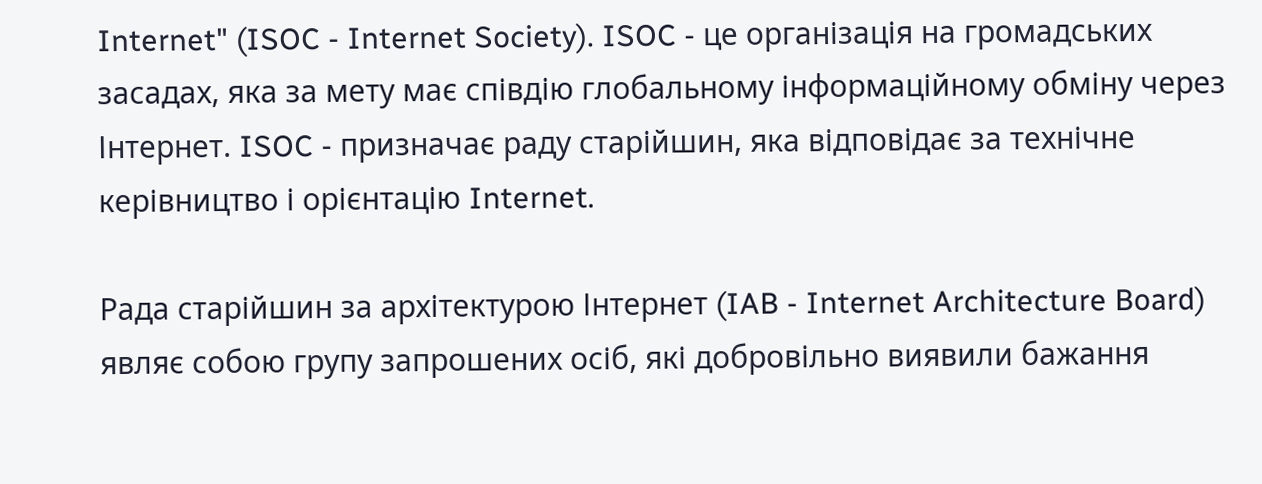Internet" (ISOC - Internet Society). ISOC - це організація на громадських засадах, яка за мету має співдію глобальному інформаційному обміну через Інтернет. ISOC - призначає раду старійшин, яка відповідає за технічне керівництво і орієнтацію Internet.

Рада старійшин за архітектурою Інтернет (IAB - Internet Architecture Board) являє собою групу запрошених осіб, які добровільно виявили бажання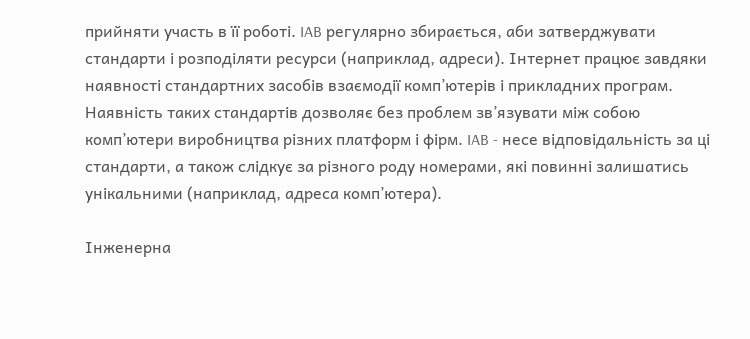прийняти участь в її роботі. IAB регулярно збирається, аби затверджувати стандарти і розподіляти ресурси (наприклад, адреси). Інтернет працює завдяки наявності стандартних засобів взаємодії комп’ютерів і прикладних програм. Наявність таких стандартів дозволяє без проблем зв’язувати між собою комп’ютери виробництва різних платформ і фірм. IAB - несе відповідальність за ці стандарти, а також слідкує за різного роду номерами, які повинні залишатись унікальними (наприклад, адреса комп’ютера).

Інженерна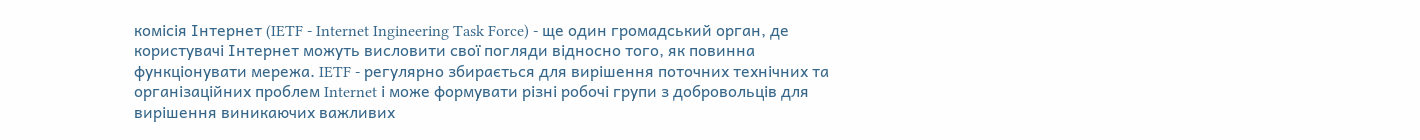комісія Інтернет (IETF - Internet Ingineering Task Force) - ще один громадський орган, де користувачі Інтернет можуть висловити свої погляди відносно того, як повинна функціонувати мережа. IETF - регулярно збирається для вирішення поточних технічних та організаційних проблем Internet і може формувати різні робочі групи з добровольців для вирішення виникаючих важливих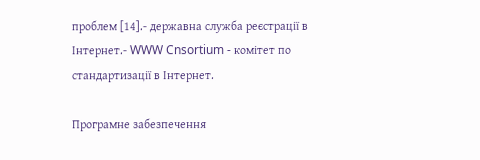проблем [14].- державна служба реєстрації в Інтернет.- WWW Cnsortium - комітет по стандартизації в Інтернет.

Програмне забезпечення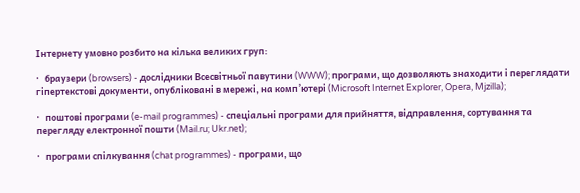Інтернету умовно розбито на кілька великих груп:

·   браузери (browsers) - дослідники Всесвітньої павутини (WWW); програми, що дозволяють знаходити і переглядати гіпертекстові документи, опубліковані в мережі, на комп’ютері (Microsoft Internet Explorer, Opera, Mjzilla);

·   поштові програми (e-mail programmes) - спеціальні програми для прийняття, відправлення, сортування та перегляду електронної пошти (Mail.ru; Ukr.net);

·   програми спілкування (chat programmes) - програми, що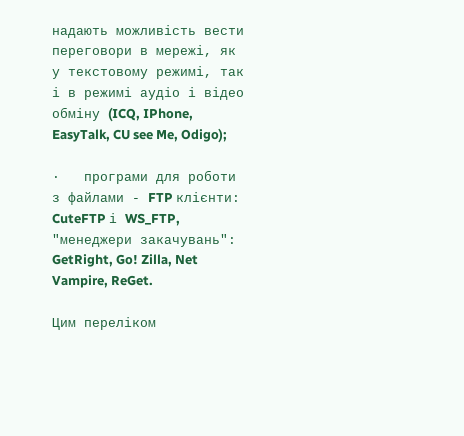надають можливість вести переговори в мережі, як у текстовому режимі, так і в режимі аудіо і відео обміну (ICQ, IPhone, EasyTalk, CU see Me, Odigo);

·   програми для роботи з файлами - FTP клієнти: CuteFTP і WS_FTP, "менеджери закачувань": GetRight, Go! Zilla, Net Vampire, ReGet.

Цим переліком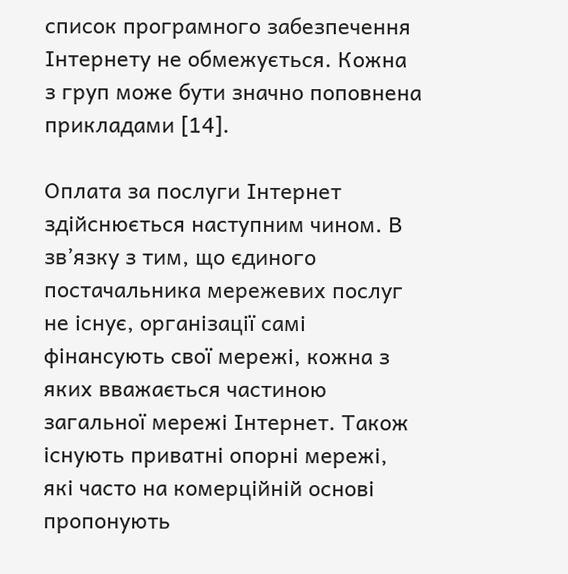список програмного забезпечення Інтернету не обмежується. Кожна з груп може бути значно поповнена прикладами [14].

Оплата за послуги Інтернет здійснюється наступним чином. В зв’язку з тим, що єдиного постачальника мережевих послуг не існує, організації самі фінансують свої мережі, кожна з яких вважається частиною загальної мережі Інтернет. Також існують приватні опорні мережі, які часто на комерційній основі пропонують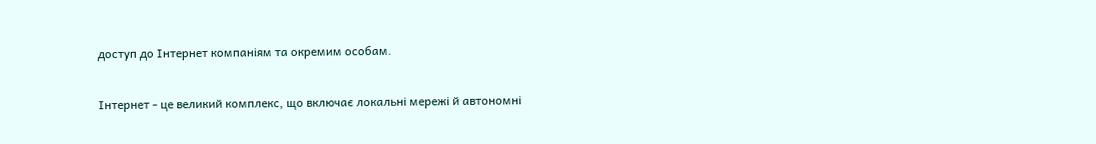доступ до Інтернет компаніям та окремим особам.

Інтернет - це великий комплекс, що включає локальні мережі й автономні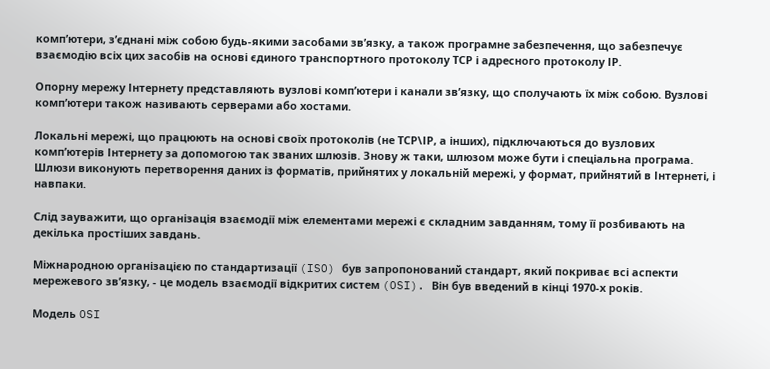комп’ютери, з’єднані між собою будь-якими засобами зв’язку, а також програмне забезпечення, що забезпечує взаємодію всіх цих засобів на основі єдиного транспортного протоколу ТСР і адресного протоколу ІР.

Опорну мережу Інтернету представляють вузлові комп’ютери і канали зв’язку, що сполучають їх між собою. Вузлові комп’ютери також називають серверами або хостами.

Локальні мережі, що працюють на основі своїх протоколів (не ТСР\ІР, а інших), підключаються до вузлових комп’ютерів Інтернету за допомогою так званих шлюзів. Знову ж таки, шлюзом може бути і спеціальна програма. Шлюзи виконують перетворення даних із форматів, прийнятих у локальній мережі, у формат, прийнятий в Інтернеті, і навпаки.

Слід зауважити, що організація взаємодії між елементами мережі є складним завданням, тому її розбивають на декілька простіших завдань.

Міжнародною організацією по стандартизації (ISO) був запропонований стандарт, який покриває всі аспекти мережевого зв’язку, - це модель взаємодії відкритих систем (OSI). Він був введений в кінці 1970-х років.

Модель OSI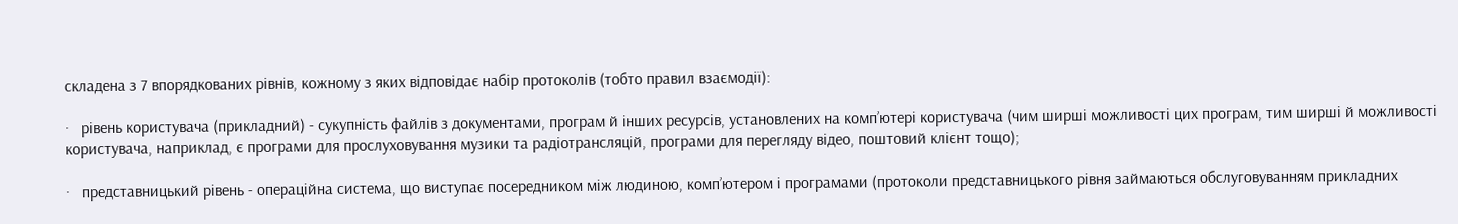складена з 7 впорядкованих рівнів, кожному з яких відповідає набір протоколів (тобто правил взаємодії):

·   рівень користувача (прикладний) - сукупність файлів з документами, програм й інших ресурсів, установлених на комп’ютері користувача (чим ширші можливості цих програм, тим ширші й можливості користувача, наприклад, є програми для прослуховування музики та радіотрансляцій, програми для перегляду відео, поштовий клієнт тощо);

·   представницький рівень - операційна система, що виступає посередником між людиною, комп’ютером і програмами (протоколи представницького рівня займаються обслуговуванням прикладних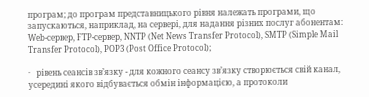програм; до програм представницького рівня належать програми, що запускаються, наприклад, на сервері, для надання різних послуг абонентам: Web-сервер, FTP-сервер, NNTP (Net News Transfer Protocol), SMTP (Simple Mail Transfer Protocol), POP3 (Post Office Protocol);

·   рівень сеансів зв’язку - для кожного сеансу зв’язку створюється свій канал, усередині якого відбувається обмін інформацією, а протоколи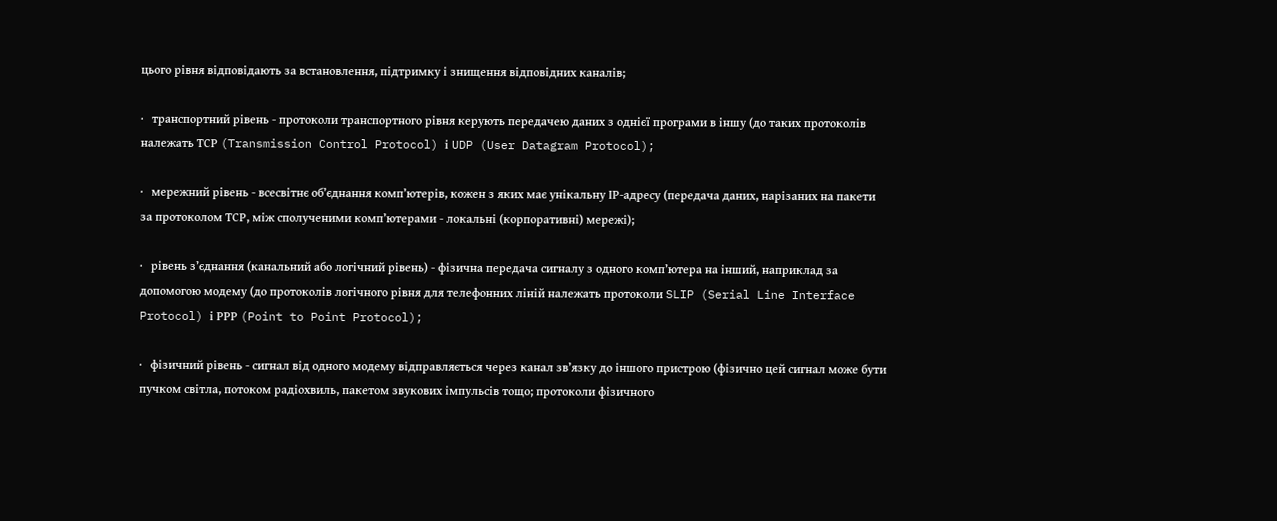цього рівня відповідають за встановлення, підтримку і знищення відповідних каналів;

·   транспортний рівень - протоколи транспортного рівня керують передачею даних з однієї програми в іншу (до таких протоколів належать ТСР (Transmission Control Protocol) і UDP (User Datagram Protocol);

·   мережний рівень - всесвітнє об’єднання комп’ютерів, кожен з яких має унікальну ІР-адресу (передача даних, нарізаних на пакети за протоколом ТСР, між сполученими комп’ютерами - локальні (корпоративні) мережі);

·   рівень з’єднання (канальний або логічний рівень) - фізична передача сигналу з одного комп’ютера на інший, наприклад за допомогою модему (до протоколів логічного рівня для телефонних ліній належать протоколи SLIP (Serial Line Interface Protocol) і РРР (Point to Point Protocol);

·   фізичний рівень - сигнал від одного модему відправляється через канал зв’язку до іншого пристрою (фізично цей сигнал може бути пучком світла, потоком радіохвиль, пакетом звукових імпульсів тощо; протоколи фізичного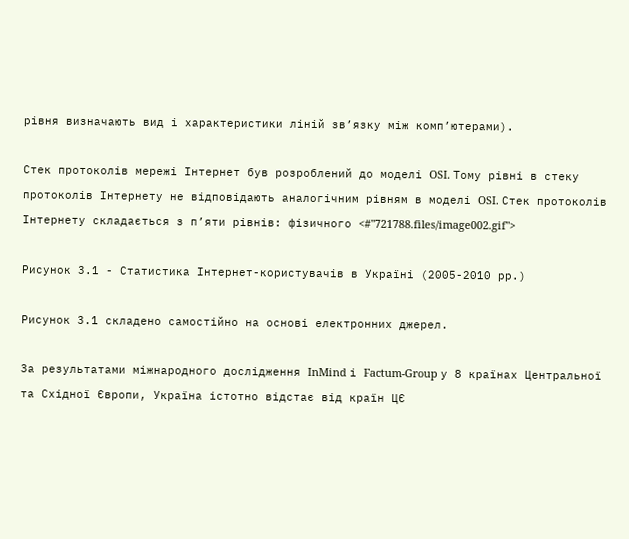рівня визначають вид і характеристики ліній зв’язку між комп’ютерами).

Стек протоколів мережі Інтернет був розроблений до моделі OSI. Тому рівні в стеку протоколів Інтернету не відповідають аналогічним рівням в моделі OSI. Стек протоколів Інтернету складається з п’яти рівнів: фізичного <#"721788.files/image002.gif">

Рисунок 3.1 - Статистика Інтернет-користувачів в Україні (2005-2010 рр.)

Рисунок 3.1 складено самостійно на основі електронних джерел.

За результатами міжнародного дослідження InMind і Factum-Group у 8 країнах Центральної та Східної Європи, Україна істотно відстає від країн ЦЄ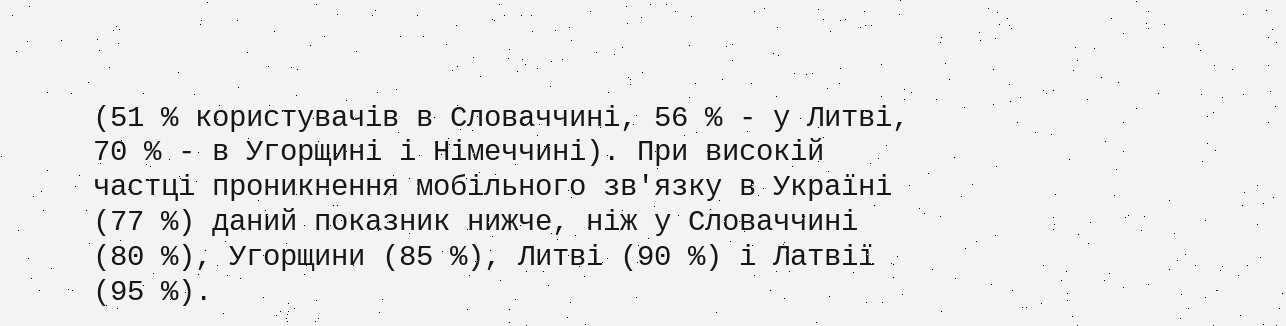(51 % користувачів в Словаччині, 56 % - у Литві, 70 % - в Угорщині і Німеччині). При високій частці проникнення мобільного зв'язку в Україні (77 %) даний показник нижче, ніж у Словаччині (80 %), Угорщини (85 %), Литві (90 %) і Латвії (95 %).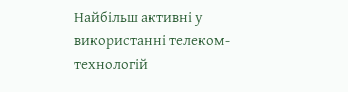Найбільш активні у використанні телеком-технологій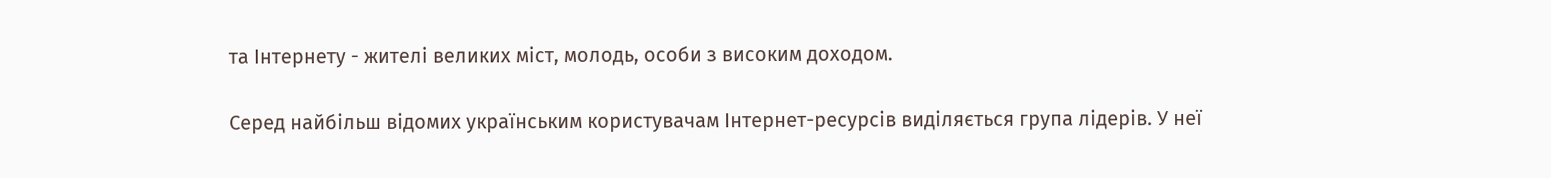та Інтернету - жителі великих міст, молодь, особи з високим доходом.

Серед найбільш відомих українським користувачам Інтернет-ресурсів виділяється група лідерів. У неї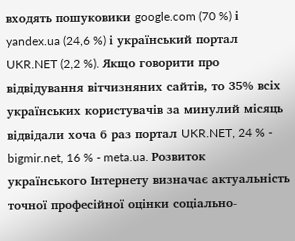входять пошуковики google.com (70 %) і yandex.ua (24,6 %) і український портал UKR.NET (2,2 %). Якщо говорити про відвідування вітчизняних сайтів, то 35% всіх українських користувачів за минулий місяць відвідали хоча б раз портал UKR.NET, 24 % - bigmir.net, 16 % - meta.ua. Розвиток українського Інтернету визначає актуальність точної професійної оцінки соціально-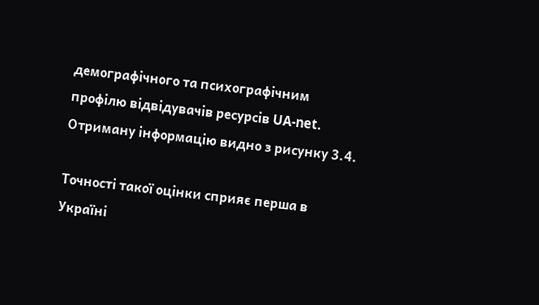демографічного та психографічним профілю відвідувачів ресурсів UA-net. Отриману інформацію видно з рисунку 3.4.

Точності такої оцінки сприяє перша в Україні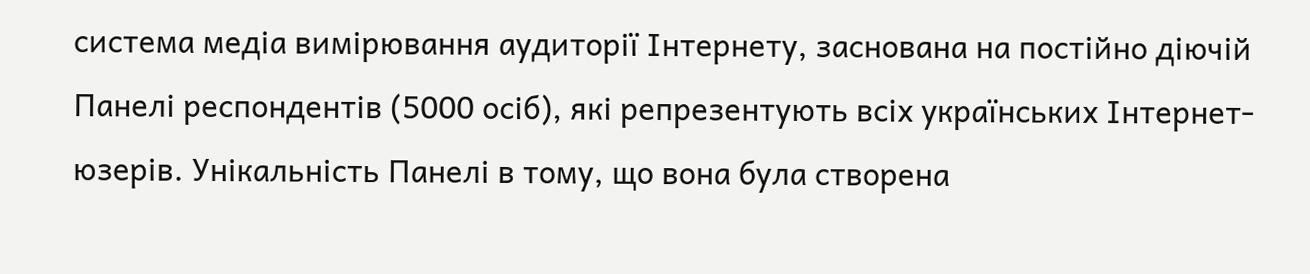система медіа вимірювання аудиторії Інтернету, заснована на постійно діючій Панелі респондентів (5000 осіб), які репрезентують всіх українських Інтернет-юзерів. Унікальність Панелі в тому, що вона була створена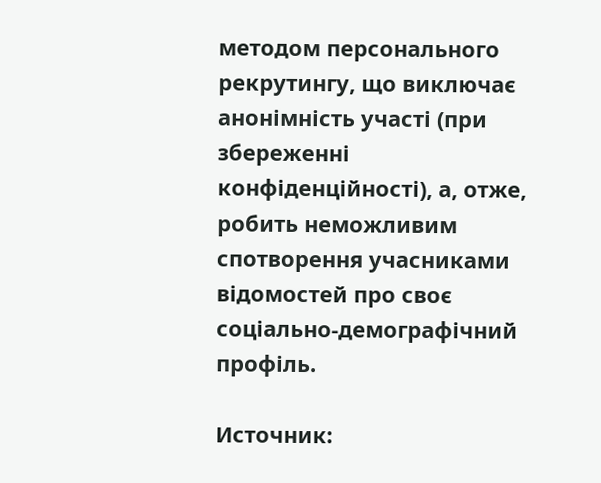методом персонального рекрутингу, що виключає анонімність участі (при збереженні конфіденційності), а, отже, робить неможливим спотворення учасниками відомостей про своє соціально-демографічний профіль.

Источник: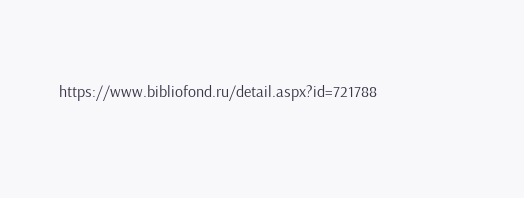https://www.bibliofond.ru/detail.aspx?id=721788